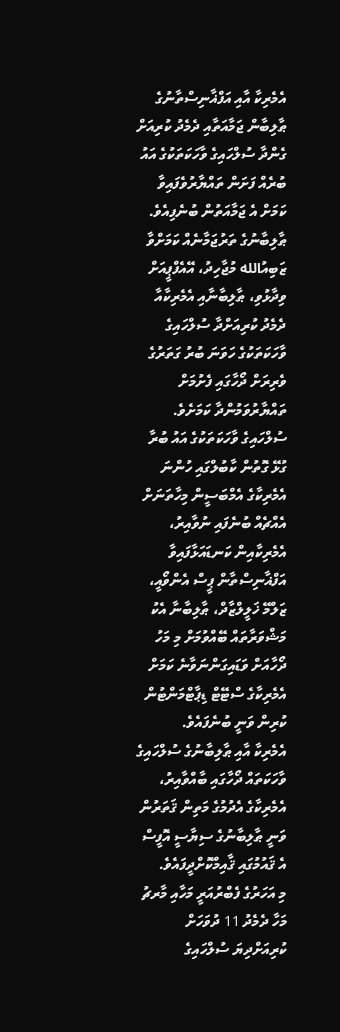އެމެރިކާ އާއި އަފްޣާނިސްތާނުގެ ޠާލިބާން ޖަމާއަތާއި ދެމެދު ކުރިއަށް ގެންދާ ސުލްހައިގެ ވާހަކަތަކުގެ އައު ބުރެއް ފަށަން ތައްޔާރުވެފައިވާ ކަމަށް އެ ޖަމާއަތުން ބުނެފިއެވެ.
ޠާލިބާނުގެ ތަރުޖަމާނެއް ކަމަށްވާ ޒަބިއުالله މުޖާހިދު، އޭއެފްޕީއަށް ވިދާޅުވި، ޠާލިބާނާއި އެމެރިކާއާ ދެމެދު ކުރިއަށްދާ ސުލްހައިގެ ވާހަކަތަކުގެ ހަވަނަ ބުރު ގަތަރުގެ ވެރިރަށް ދޯހާގައި ފެށުމަށް ތައްޔާރުވަމުންދާ ކަމަށެވެ.
ސުލްހައިގެ ވާހަކަތަކުގެ އައު ބުރާ ގުޅޭ ގޮތުން ކާބުލްގައި ހުންނަ އެމެރިކާގެ އެމްބަސީން މިހާތަނަށް އެއްޗެއް ބުނެފައި ނުވާއިރު، އެމެރިކާއިން ކަނޑައަޅާފައިވާ އަފްޣާނިސްތާން ޕީސް އެންވޯއީ، ޒަލްމޭ ޚަލީލްޒާދް، ޠާލިބާނާ އެކު މަޝްވަރާތައް ބޭއްވުމަށް މި މަހު ދޯހާއަށް ވަޑައިގަންނަވާނެ ކަމަށް އެމެރިކާގެ ސްޓޭޓް ޑިޕާޓްމަންޓުން ކުރިން ވަނީ ބުނެފައެވެ.
އެމެރިކާ އާއި ޠާލިބާނުގެ ސުލްހައިގެ ވާހަކަތައް ދޯހާގައި ބާއްވާއިރު، އެމެރިކާގެ އެދުމުގެ މަތިން ޤަތަރުން ވަނީ ޠާލިބާނުގެ ސިޔާސީ އޮފީސް އެ ޤައުމުގައި ޤާއިމްކޮށްދީފައެވެ.
މި އަހަރުގެ ފެބްރުއަރީ މަހާއި މާރޗު މަހާ ދެމެދު 11 ދުވަހަށް ކުރިއަށްދިޔަ ސުލްހައިގެ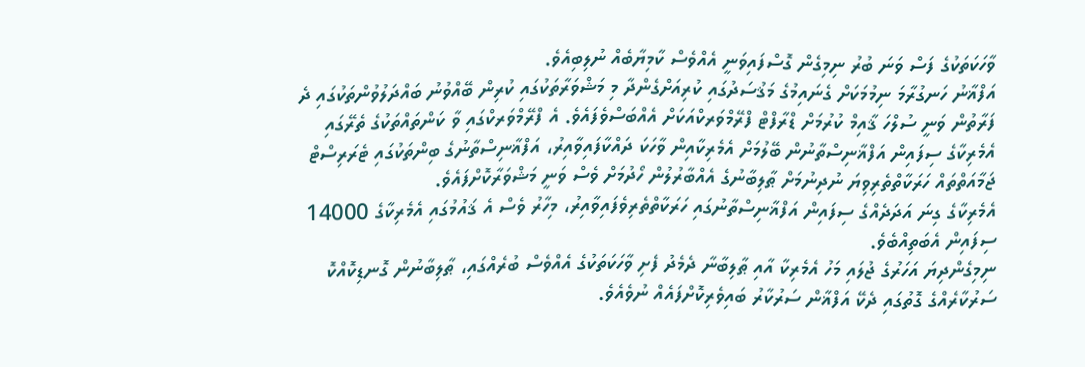ވާހަކަތަކުގެ ފަސް ވަނަ ބުރު ނިމިގެން ގޮސްފައިވަނީ އެއްވެސް ކާމިޔާބެއް ނުލިބިއެވެ.
އަފްޣާނު ހަނގުރާމަ ނިމުމަކަށް ގެނައިމުގެ މަޤުސަދުގައި ކުރިއަށްގެންދާ މި މަޝްވަރާތަކުގައި ކުރިން ބޭއްވުނު ބައްދަލުވުންތަކުގައި ދެ ފަރާތުން ވަނީ ސުލްހަ ޤާއިމް ކުރުމަށް ޑްރާފްޓް ފްރޭމްވަރކްއަކަށް އެއްބަސްވެފައެވެ. އެ ފްރޭމްވަރކްގައި ވާ ކަންތައްތަކުގެ ތެރޭގައި އެމެރިކާގެ ސިފައިން އަފްޣާނިސްތާނުން ބޭލުމަށް އެމެރިކާއިން ވާހަކަ ދައްކާފައިވާއިރު، އަފްޣާނިސްތާނުގެ ބިންތަކުގައި ޓެރަރިސްޓް ޖަމާއަތްތައް ހަރަކާތްތެރިވިޔަ ނުދިނުމަށް ޠާލިބާނުގެ އެއްބާރުލުން ހޯދުމަށް ވެސް ވަނީ މަޝްވަރާކޮށްފައެވެ.
އެމެރިކާގެ ގިނަ އަދަދެއްގެ ސިފައިން އަފްޣާނިސްތާނުގައި ހަރަކާތްތެރިވެފައިވާއިރު، މިހާރު ވެސް އެ ޤައުމުގައި އެމެރިކާގެ 14000 ސިފައިން އެބަތިއްބެވެ.
ނިމިގެންދިޔަ އަހަރުގެ ޖުލައި މަހު އެމެރިކާ އާއި ޠާލިބާނާ ދެމެދު ފެށި ވާހަކަތަކުގެ އެއްވެސް ބުރެއްގައި، ޠާލިބާނުން ގޮނޑިކޮއްކޮ ސަރުކާރެއްގެ ގޮތުގައި ދެކޭ އަފްޣާން ސަރުކާރު ބައިވެރިކޮށްފައެއް ނުވެއެވެ.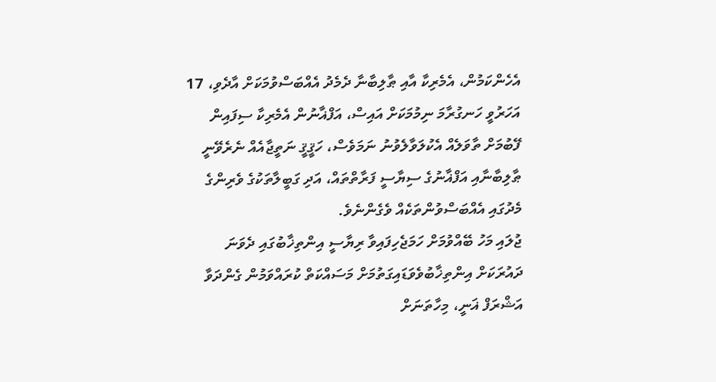އެހެންކަމުން، އެމެރިކާ އާއި ޠާލިބާނާ ދެމެދު އެއްބަސްވުމަކަށް އާދެވި، 17 އަހަރުވީ ހަނގުރާމަ ނިމުމަކަށް އައިސް، އަފްޣާނުން އެމެރިކާ ސިފައިން ފޭބުމަށް ތާވަލެއް އެކުލަވާލެވުނު ނަމަވެސް، ހަޤީޤީ ނަތީޖާއެއް ނެރެވޭނީ ޠާލިބާނާއި އަފްޣާނުގެ ސިޔާސީ ފަރާތްތައް، އަދި ގަބީލާތަކުގެ ވެރިންގެ މެދުގައި އެއްބަސްވުންތަކެއް ވެގެންނެވެ.
ޖުލައި މަހު ބޭއްވުމަށް ހަމަޖެހިފައިވާ ރިޔާސީ އިންތިޚާބުގައި ދެވަނަ ދައުރަކަށް އިންތިޚާބުވެވަޑައިގަތުމަށް މަސައްކަތް ކުރައްވަމުން ގެންދަވާ އަޝްރަފް ޣަނީ، މިހާތަނަށް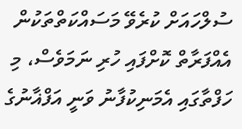ސުލްހައަށް ކުރެވޭ މަސައްކަތްތަކުން އެއްފަރާތް ކޮށްފައި ހުރި ނަމަވެސް، މި ހަފްތާގައި އެމަނިކުފާނު ވަނީ އަފްޣާނުގެ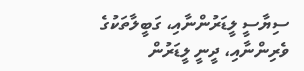ސިޔާސީ ލީޑަރުންނާއި، ގަބީލާތަކުގެ ވެރިންނާއި، ދީނީ ލީޑަރުން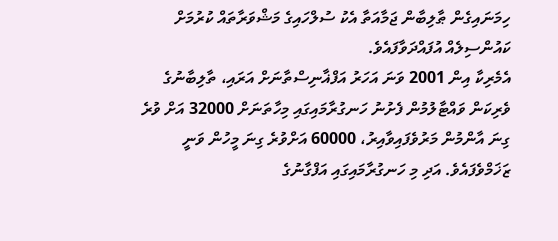ހިމަނައިގެން ޠާލިބާން ޖަމާއަތާ އެކު ސުލްހައިގެ މަޝްވަރާތައް ކުރުމަށް ކައުންސިލެއް އުފައްދަވާފައެވެ.
އެމެރިކާ އިން 2001 ވަނަ އަހަރު އަފްޣާނިސްތާނަށް އަރައި، ތާލިބާނުގެ ވެރިކަން ވައްޓާލުމުން ފެށުނު ހަނގުރާމައިގައި މިހާތަނަށް 32000 އަށް ވުރެ ގިނަ އާންމުން މަރުވެފައިވާއިރު، 60000 އަށްވުރެ ގިނަ މީހުން ވަނީ ޒަޚަމްވެފައެވެ. އަދި މި ހަނގުރާމައިގައި އަފްގާނުގެ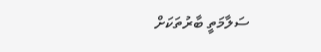ސަލާމަތީ ބާރުތަކަށް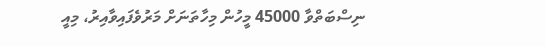ނިސްބަތްވާ 45000 މީހުން މިހާތަނަށް މަރުވެފައިވާއިރު، މިއީ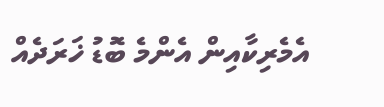އެމެރިކާއިން އެންމެ ބޮޑު ޚަރަދެއް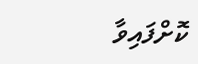ކޮށްފައިވާ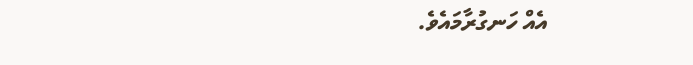އެއް ހަނގުރާމައެވެ.